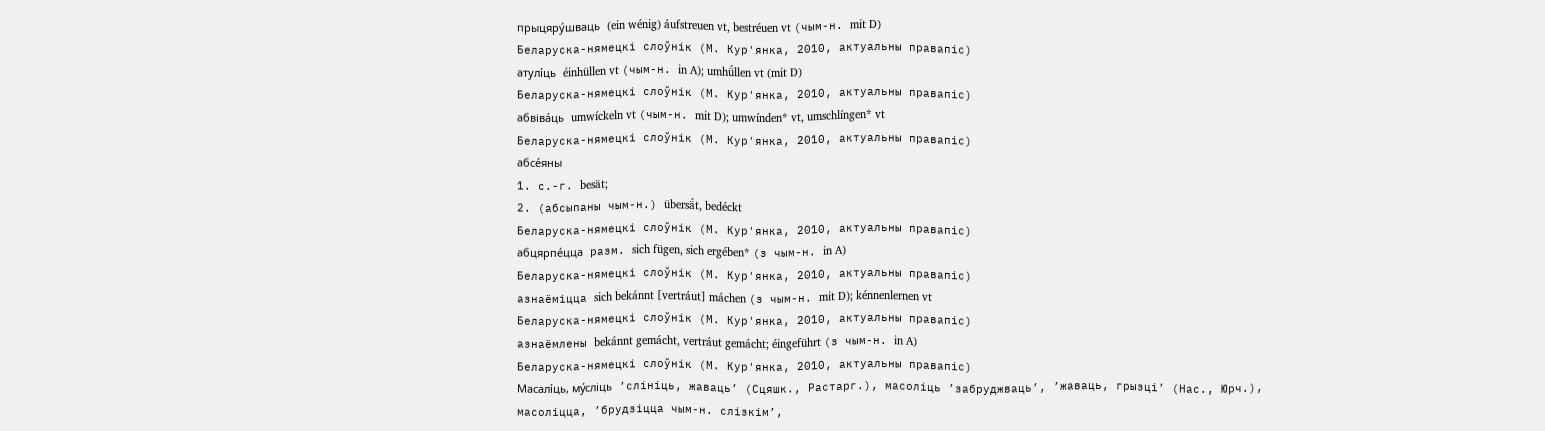прыцяру́шваць (ein wénig) áufstreuen vt, bestréuen vt (чым-н. mit D)
Беларуска-нямецкі слоўнік (М. Кур'янка, 2010, актуальны правапіс)
атулі́ць éinhüllen vt (чым-н. in A); umhǘllen vt (mit D)
Беларуска-нямецкі слоўнік (М. Кур'янка, 2010, актуальны правапіс)
абвіва́ць umwíckeln vt (чым-н. mit D); umwínden* vt, umschlíngen* vt
Беларуска-нямецкі слоўнік (М. Кур'янка, 2010, актуальны правапіс)
абсе́яны
1. с.-г. besät;
2. (абсыпаны чым-н.) übersä́t, bedéckt
Беларуска-нямецкі слоўнік (М. Кур'янка, 2010, актуальны правапіс)
абцярпе́цца разм. sich fügen, sich ergében* (з чым-н. in A)
Беларуска-нямецкі слоўнік (М. Кур'янка, 2010, актуальны правапіс)
азнаёміцца sich bekánnt [vertráut] máchen (з чым-н. mit D); kénnenlernen vt
Беларуска-нямецкі слоўнік (М. Кур'янка, 2010, актуальны правапіс)
азнаёмлены bekánnt gemácht, vertráut gemácht; éingeführt (з чым-н. in A)
Беларуска-нямецкі слоўнік (М. Кур'янка, 2010, актуальны правапіс)
Масалі́ць, му́сліць ’слініць, жаваць’ (Сцяшк., Растарг.), масоліць ’забруджваць’, ’жаваць, грызці’ (Нас., Юрч.), масоліцца, ’брудзіцца чым-н. слізкім’,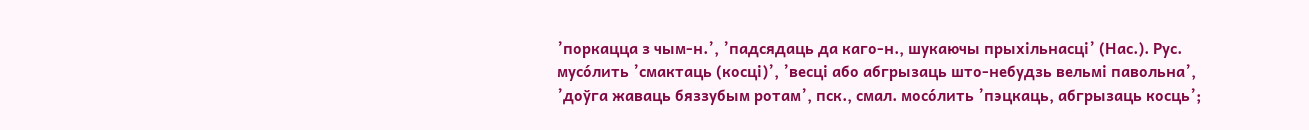’поркацца з чым-н.’, ’падсядаць да каго-н., шукаючы прыхільнасці’ (Нас.). Рус. мусо́лить ’смактаць (косці)’, ’весці або абгрызаць што-небудзь вельмі павольна’, ’доўга жаваць бяззубым ротам’, пск., смал. мосо́лить ’пэцкаць, абгрызаць косць’;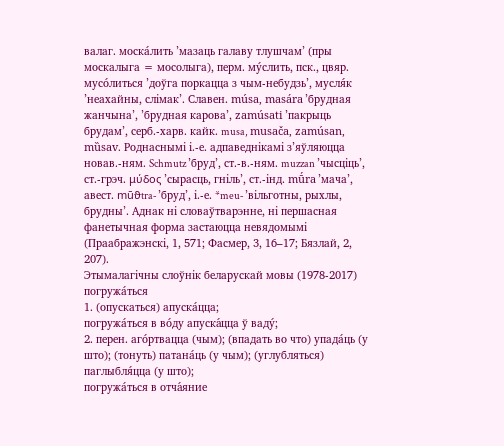валаг. моска́лить ’мазаць галаву тлушчам’ (пры москалыга = мосолыга), перм. му́слить, пск., цвяр. мусо́литься ’доўга поркацца з чым-небудзь’, мусля́к ’неахайны, слімак’. Славен. músa, masára ’брудная жанчына’, ’брудная карова’, zamúsati ’пакрыць брудам’, серб.-харв. кайк. musa, musača, zamúsan, mȕsav. Роднаснымі і.-е. адпаведнікамі з’яўляюцца новав.-ням. Schmutz ’бруд’, ст.-в.-ням. muzzan ’чысціць’, ст.-грэч. μύδος ’сырасць, гніль’, ст.-інд. mū́ra ’мача’, авест. mūϑtra‑ ’бруд’, і.-е. *meu‑ ’вільготны, рыхлы, брудны’. Аднак ні словаўтварэнне, ні першасная фанетычная форма застаюцца невядомымі (Праабражэнскі, 1, 571; Фасмер, 3, 16–17; Бязлай, 2, 207).
Этымалагічны слоўнік беларускай мовы (1978-2017)
погружа́ться
1. (опускаться) апуска́цца;
погружа́ться в во́ду апуска́цца ў ваду́;
2. перен. аго́ртвацца (чым); (впадать во что) упада́ць (у што); (тонуть) патана́ць (у чым); (углубляться) паглыбля́цца (у што);
погружа́ться в отча́яние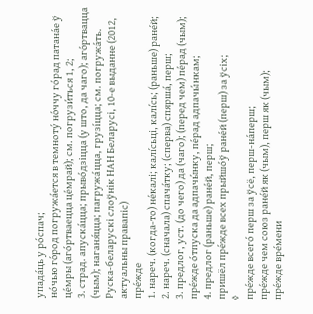упада́ць у ро́спач;
но́чью го́род погружа́ется в темноту́ но́ччу го́рад патана́е ў це́мры (аго́ртваецца це́мрай); см. погрузи́ться 1, 2;
3. страд. апуска́цца; прыво́дзіцца (у што, да чаго); аго́ртвацца (чым); наганя́цца; пагружа́цца, грузі́цца; см. погружа́ть.
Руска-беларускі слоўнік НАН Беларусі, 10-е выданне (2012, актуальны правапіс)
пре́жде
1. нареч. (когда-то) не́калі; калі́сьці, калі́сь; (раньше) ране́й;
2. нареч. (сначала) спача́тку; (сперва) спярша́, перш;
3. предлог, уст. (до чего) да (чаго); (перед чем) пе́рад (чым);
пре́жде о́тпуска да адпачы́нку, пе́рад адпачы́нкам;
4. предлог (раньше) ране́й, перш;
пришёл пре́жде всех прыйшо́ў ране́й (перш) за ўсіх;
◊
пре́жде всего́ перш за ўсё, перш-на́перш;
пре́жде чем союз ране́й як (чым), перш як (чым);
пре́жде вре́мени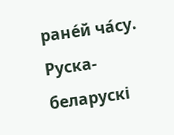ране́й ча́су.
Руска-беларускі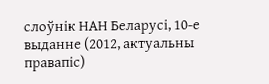слоўнік НАН Беларусі, 10-е выданне (2012, актуальны правапіс)